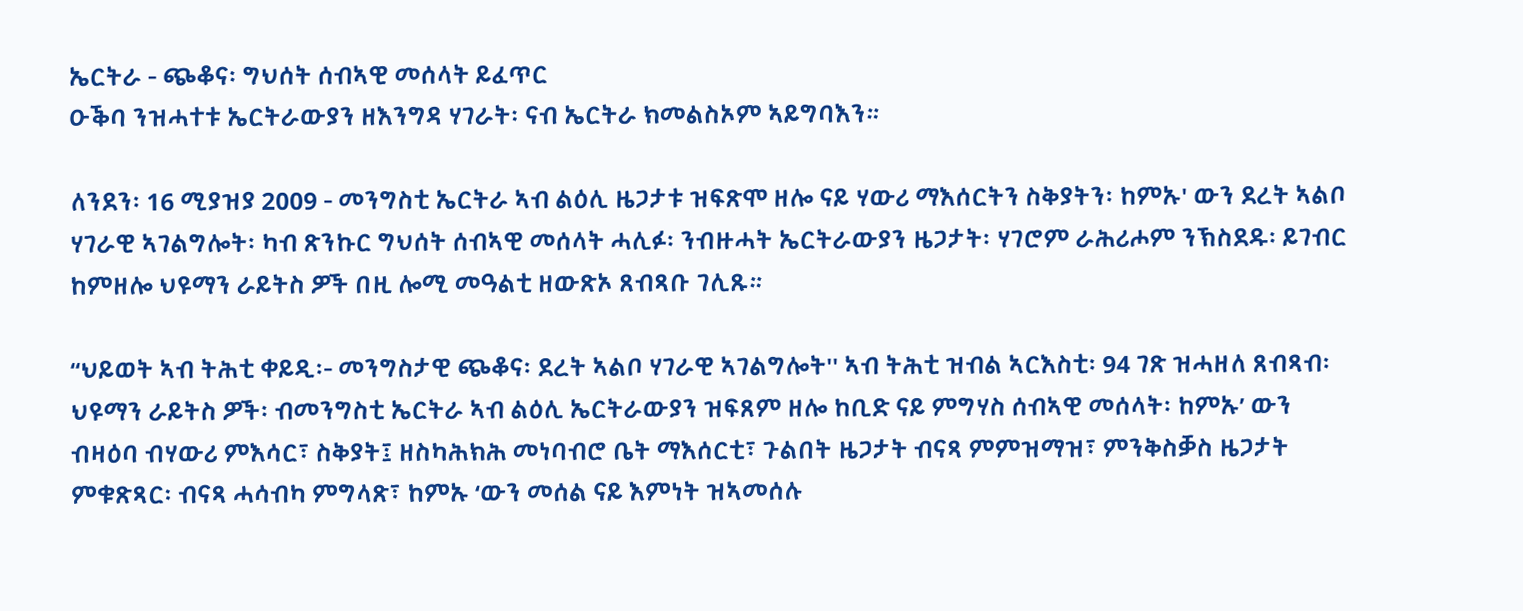ኤርትራ - ጭቆና፡ ግህሰት ሰብኣዊ መሰላት ይፈጥር
ዑቕባ ንዝሓተቱ ኤርትራውያን ዘእንግዳ ሃገራት፡ ናብ ኤርትራ ክመልስኦም ኣይግባእን።

ለንደን፡ 16 ሚያዝያ 2009 - መንግስቲ ኤርትራ ኣብ ልዕሊ ዜጋታቱ ዝፍጽሞ ዘሎ ናይ ሃውሪ ማእሰርትን ስቅያትን፡ ከምኡ' ውን ደረት ኣልቦ ሃገራዊ ኣገልግሎት፡ ካብ ጽንኩር ግህሰት ሰብኣዊ መሰላት ሓሊፉ፡ ንብዙሓት ኤርትራውያን ዜጋታት፡ ሃገሮም ራሕሪሖም ንኽስደዱ፡ ይገብር ከምዘሎ ህዩማን ራይትስ ዎች በዚ ሎሚ መዓልቲ ዘውጽኦ ጸብጻቡ ገሊጹ።

“ህይወት ኣብ ትሕቲ ቀይዲ፡- መንግስታዊ ጭቆና፡ ደረት ኣልቦ ሃገራዊ ኣገልግሎት'' ኣብ ትሕቲ ዝብል ኣርእስቲ፡ 94 ገጽ ዝሓዘለ ጸብጻብ፡ ህዩማን ራይትስ ዎች፡ ብመንግስቲ ኤርትራ ኣብ ልዕሊ ኤርትራውያን ዝፍጸም ዘሎ ከቢድ ናይ ምግሃስ ሰብኣዊ መሰላት፡ ከምኡ’ ውን ብዛዕባ ብሃውሪ ምእሳር፣ ስቅያት፤ ዘስካሕክሕ መነባብሮ ቤት ማእሰርቲ፣ ጉልበት ዜጋታት ብናጻ ምምዝማዝ፣ ምንቅስቓስ ዜጋታት ምቁጽጻር፡ ብናጻ ሓሳብካ ምግላጽ፣ ከምኡ ‘ውን መሰል ናይ እምነት ዝኣመሰሉ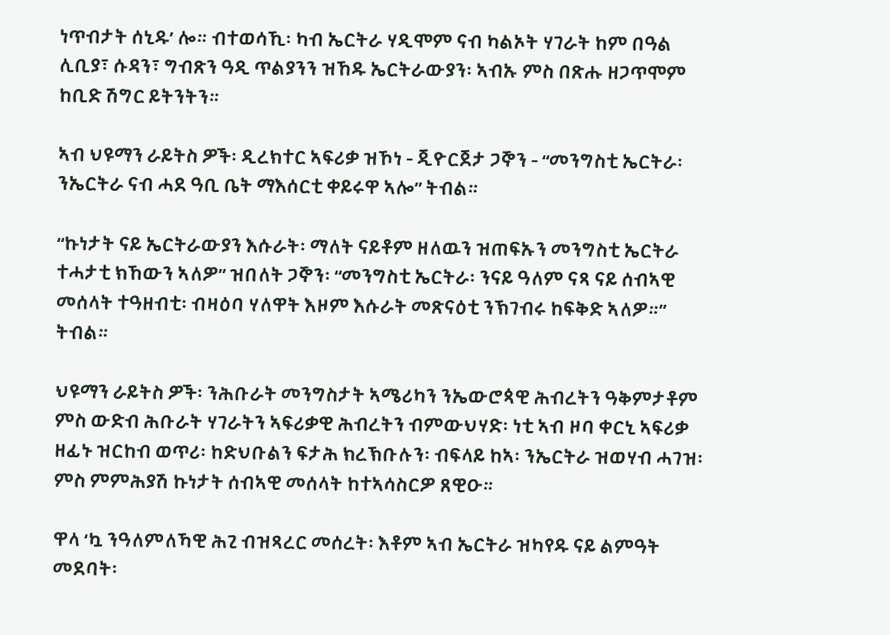ነጥብታት ሰኒዱ’ ሎ። ብተወሳኺ፡ ካብ ኤርትራ ሃዲሞም ናብ ካልኦት ሃገራት ከም በዓል ሊቢያ፣ ሱዳን፣ ግብጽን ዓዲ ጥልያንን ዝኸዱ ኤርትራውያን፡ ኣብኡ ምስ በጽሑ ዘጋጥሞም ከቢድ ሽግር ይትንትን።

ኣብ ህዩማን ራይትስ ዎች፡ ዲረክተር ኣፍሪቃ ዝኾነ - ጂዮርጀታ ጋኞን - “መንግስቲ ኤርትራ፡ ንኤርትራ ናብ ሓደ ዓቢ ቤት ማእሰርቲ ቀይሩዋ ኣሎ” ትብል።

“ኩነታት ናይ ኤርትራውያን እሱራት፡ ማለት ናይቶም ዘለዉን ዝጠፍኡን መንግስቲ ኤርትራ ተሓታቲ ክኸውን ኣለዎ” ዝበለት ጋኞን፡ “መንግስቲ ኤርትራ፡ ንናይ ዓለም ናጻ ናይ ሰብኣዊ መሰላት ተዓዘብቲ፡ ብዛዕባ ሃለዋት እዞም እሱራት መጽናዕቲ ንኽገብሩ ከፍቅድ ኣለዎ።” ትብል።

ህዩማን ራይትስ ዎች፡ ንሕቡራት መንግስታት ኣሜሪካን ንኤውሮጳዊ ሕብረትን ዓቅምታቶም ምስ ውድብ ሕቡራት ሃገራትን ኣፍሪቃዊ ሕብረትን ብምውህሃድ፡ ነቲ ኣብ ዞባ ቀርኒ ኣፍሪቃ ዘፊኑ ዝርከብ ወጥሪ፡ ከድህቡልን ፍታሕ ክረኽቡሉን፡ ብፍላይ ከኣ፡ ንኤርትራ ዝወሃብ ሓገዝ፡ ምስ ምምሕያሽ ኩነታት ሰብኣዊ መሰላት ከተኣሳስርዎ ጸዊዑ።

ዋላ ‘ኳ ንዓለምለኻዊ ሕጊ ብዝጻረር መሰረት፡ እቶም ኣብ ኤርትራ ዝካየዱ ናይ ልምዓት መደባት፡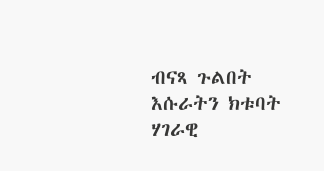ብናጻ ጉልበት እሱራትን ክቱባት ሃገራዊ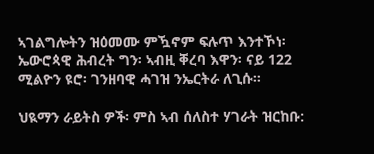ኣገልግሎትን ዝዕመሙ ምዃኖም ፍሉጥ እንተኾነ፡ ኤውሮጳዊ ሕብረት ግን፡ ኣብዚ ቐረባ እዋን፡ ናይ 122 ሚልዮን ዩሮ፡ ገንዘባዊ ሓገዝ ንኤርትራ ለጊሱ።

ህዪማን ራይትስ ዎች፡ ምስ ኣብ ሰለስተ ሃገራት ዝርከቡ: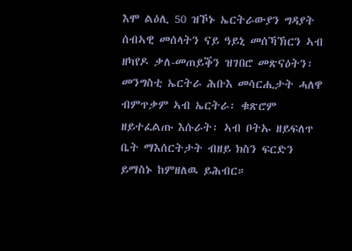እሞ ልዕሊ 50 ዝኾኑ ኤርትራውያን ግዳያት ሰብኣዊ መሰላትን ናይ ዓይኒ መሰኻኽርን ኣብ ዘካየዶ ቃለ-መጠይቕን ዝገበሮ መጽናዕትን፡ መንግስቲ ኤርትራ ሕቡእ መሳርሒታት ሓለዋ ብምጥቃም ኣብ ኤርትራ፡ ቁጽሮም ዘይተፈልጡ እሱራት፡ ኣብ ቦትኡ ዘይፍለጥ ቤት ማእሰርትታት ብዘይ ክስን ፍርድን ይማስኑ ከምዘለዉ ይሕብር።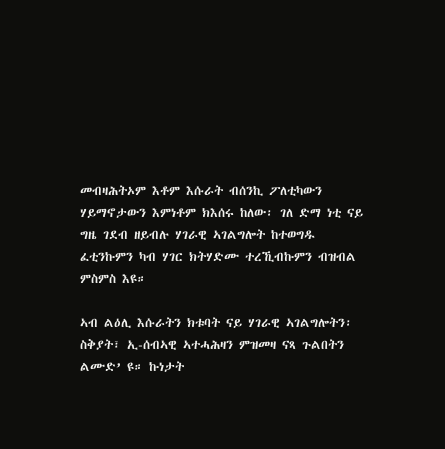መብዛሕትኦም እቶም እሱራት ብሰንኪ ፖለቲካውን ሃይማኖታውን እምነቶም ክእሰሩ ከለው፡ ገለ ድማ ነቲ ናይ ግዜ ገደብ ዘይብሉ ሃገራዊ ኣገልግሎት ከተወግዱ ፈቲንኩምን ካብ ሃገር ክትሃድሙ ተረኺብኩምን ብዝብል ምስምስ እዩ።

ኣብ ልዕሊ እሱራትን ክቱባት ናይ ሃገራዊ ኣገልግሎትን፡ ስቅያት፣ ኢ-ሰብኣዊ ኣተሓሕዛን ምዝመዛ ናጻ ጉልበትን ልሙድ’ ዩ። ኩነታት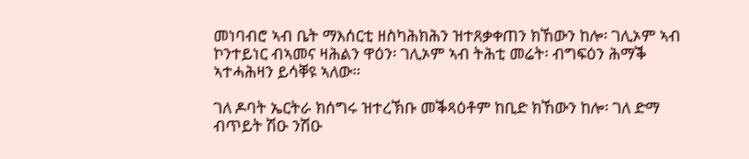መነባብሮ ኣብ ቤት ማእሰርቲ ዘስካሕክሕን ዝተጸቃቀጠን ክኸውን ከሎ፡ ገሊኦም ኣብ ኮንተይነር ብኣመና ዛሕልን ዋዕን፡ ገሊኦም ኣብ ትሕቲ መሬት፡ ብግፍዕን ሕማቕ ኣተሓሕዛን ይሳቐዩ ኣለው።

ገለ ዶባት ኤርትራ ክሰግሩ ዝተረኽቡ መቕጻዕቶም ከቢድ ክኸውን ከሎ፡ ገለ ድማ ብጥይት ሽዑ ንሽዑ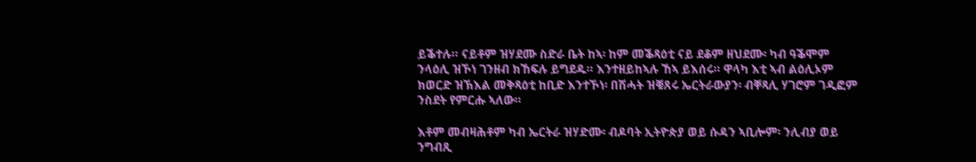ይቕተሉ። ናይቶም ዝሃደሙ ስድራ ቤት ከኣ፡ ከም መቕጻዕቲ ናይ ደቆም ዘህደሙ፡ ካብ ዓቕሞም ንላዕሊ ዝኾነ ገንዘብ ክኸፍሉ ይግደዱ። እንተዘይከኣሉ ኸኣ ይእሰሩ። ዋላካ እቲ ኣብ ልዕሊኦም ክወርድ ዝኽእል መቅጻዕቲ ከቢድ እንተኾነ፡ በሽሓት ዝቑጸሩ ኤርትራውያን፡ ብቐጻሊ ሃገሮም ገዲፎም ንስደት የምርሑ ኣለው።

እቶም መብዛሕቶም ካብ ኤርትራ ዝሃድሙ፡ ብዶባት ኢትዮጵያ ወይ ሱዳን ኣቢሎም፡ ንሊብያ ወይ ንግብጺ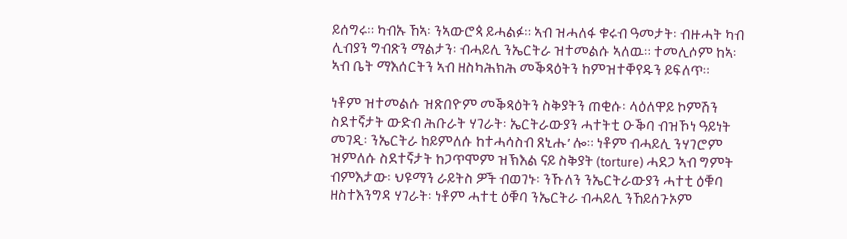ይሰግሩ። ካብኡ ኸኣ፡ ንኣውሮጳ ይሓልፉ። ኣብ ዝሓለፋ ቁሩብ ዓመታት፡ ብዙሓት ካብ ሊብያን ግብጽን ማልታን፡ ብሓይሊ ንኤርትራ ዝተመልሱ ኣለዉ። ተመሊሶም ከኣ፡ ኣብ ቤት ማእሰርትን ኣብ ዘስካሕክሕ መቕጻዕትን ከምዝተቐየዱን ይፍለጥ።

ነቶም ዝተመልሱ ዝጽበዮም መቕጻዕትን ስቅያትን ጠቂሱ፡ ላዕለዋይ ኮምሽን ስደተኛታት ውድብ ሕቡራት ሃገራት፡ ኤርትራውያን ሓተትቲ ዑቕባ ብዝኾነ ዓይነት መገዲ፡ ንኤርትራ ከይምለሱ ከተሓሳስብ ጸኒሑ’ ሎ። ነቶም ብሓይሊ ንሃገሮም ዝምለሱ ስደተኛታት ከጋጥሞም ዝኽእል ናይ ስቅያት (torture) ሓደጋ ኣብ ግምት ብምእታው፡ ህዩማን ራይትስ ዎች ብወገኑ፡ ንኹለን ንኤርትራውያን ሓተቲ ዕቑባ ዘስተእንግዳ ሃገራት፡ ነቶም ሓተቲ ዕቑባ ንኤርትራ ብሓይሊ ንኸይሰጉኦም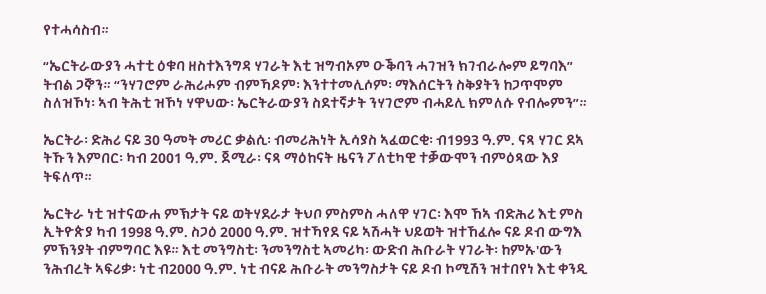የተሓሳስብ።

“ኤርትራውያን ሓተቲ ዕቁባ ዘስተእንግዳ ሃገራት እቲ ዝግብኦም ዑቕባን ሓገዝን ክገብራሎም ይግባእ” ትብል ጋኞን። “ንሃገሮም ራሕሪሖም ብምኻዶም፡ እንተተመሊሶም፡ ማእሰርትን ስቅያትን ከጋጥሞም ስለዝኾነ፡ ኣብ ትሕቲ ዝኾነ ሃዋህው፡ ኤርትራውያን ስደተኛታት ንሃገሮም ብሓይሊ ክምለሱ የብሎምን”።

ኤርትራ፡ ድሕሪ ናይ 30 ዓመት መሪር ቃልሲ፡ ብመሪሕነት ኢሳያስ ኣፈወርቂ፡ ብ1993 ዓ.ም. ናጻ ሃገር ደኣ ትኹን እምበር፡ ካብ 2001 ዓ.ም. ጀሚራ፡ ናጻ ማዕከናት ዜናን ፖለቲካዊ ተቓውሞን ብምዕጻው እያ ትፍለጥ።

ኤርትራ ነቲ ዝተናውሐ ምኽታት ናይ ወትሃደራታ ትህቦ ምስምስ ሓለዋ ሃገር፡ እሞ ኸኣ ብድሕሪ እቲ ምስ ኢትዮጵያ ካብ 1998 ዓ.ም. ስጋዕ 2000 ዓ.ም. ዝተኻየደ ናይ ኣሽሓት ህይወት ዝተኸፈሎ ናይ ዶብ ውግእ ምኽንያት ብምግባር እዩ። እቲ መንግስቲ፡ ንመንግስቲ ኣመሪካ፡ ውድብ ሕቡራት ሃገራት፡ ከምኡ'ውን ንሕብረት ኣፍሪቃ፡ ነቲ ብ2000 ዓ.ም. ነቲ ብናይ ሕቡራት መንግስታት ናይ ዶብ ኮሚሽን ዝተበየነ እቲ ቀንዲ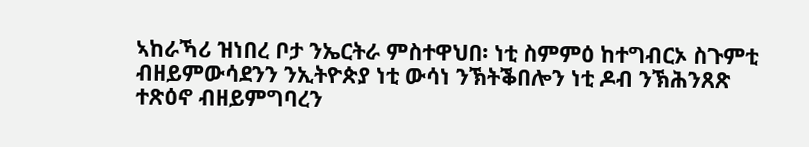ኣከራኻሪ ዝነበረ ቦታ ንኤርትራ ምስተዋህበ፡ ነቲ ስምምዕ ከተግብርኦ ስጉምቲ ብዘይምውሳደንን ንኢትዮጵያ ነቲ ውሳነ ንኽትቕበሎን ነቲ ዶብ ንኽሕንጸጽ ተጽዕኖ ብዘይምግባረን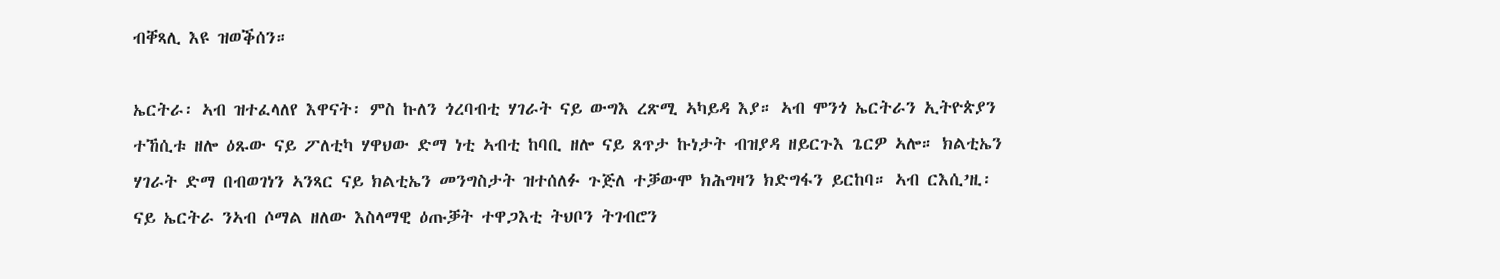ብቐጻሊ እዩ ዝወቕሰን።

ኤርትራ፡ ኣብ ዝተፈላለየ እዋናት፡ ምስ ኩለን ጎረባብቲ ሃገራት ናይ ውግእ ረጽሚ ኣካይዳ እያ። ኣብ ሞንጎ ኤርትራን ኢትዮጵያን ተኸሲቱ ዘሎ ዕጹው ናይ ፖለቲካ ሃዋህው ድማ ነቲ ኣብቲ ከባቢ ዘሎ ናይ ጸጥታ ኩነታት ብዝያዳ ዘይርጉእ ጌርዎ ኣሎ። ክልቲኤን ሃገራት ድማ በብወገነን ኣንጻር ናይ ክልቲኤን መንግስታት ዝተሰለፉ ጉጅለ ተቓውሞ ክሕግዛን ክድግፋን ይርከባ። ኣብ ርእሲ’ዚ፡ ናይ ኤርትራ ንኣብ ሶማል ዘለው እስላማዊ ዕጡቓት ተዋጋእቲ ትህቦን ትገብሮን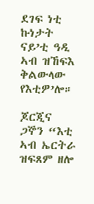ደገፍ ነቲ ኩነታት ናይ’ቲ ዓዲ ኣብ ዝኸፍእ ቅልውላው የእቲዎ’ሎ።

ጆርጂና ጋኞን “እቲ ኣብ ኤርትራ ዝፍጸም ዘሎ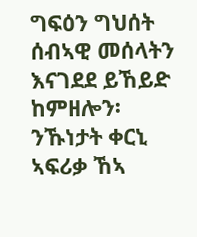ግፍዕን ግህሰት ሰብኣዊ መሰላትን እናገደደ ይኸይድ ከምዘሎን፡ ንኹነታት ቀርኒ ኣፍሪቃ ኸኣ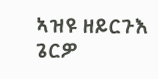ኣዝዩ ዘይርጉእ ጌርዎ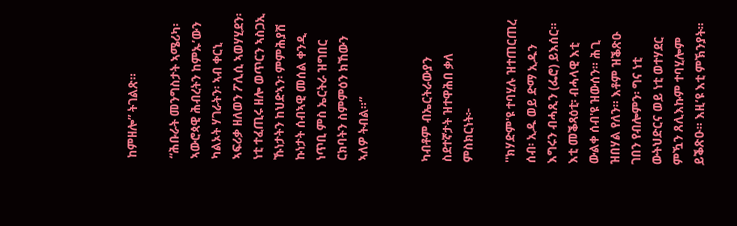ከምዘሎ” ትገልጽ።

“ሕቡራት መንግስታት ኣሜሪካ፡ ኣውሮጳዊ ሕብረትን ከምኡ’ውን ካልኦት ሃገራትን፡ ኣብ ቀርኒ ኣፍሪቃ ዘለወን ፖሊሲ ኣወሃሂደን፡ ነቲ ተፈጢሩ ዘሎ ወጥርን ኣስጋኢ ኹነታትን ከህድኣን፡ ምምሕያሽ ኩነታት ሰብኣዊ መሰል ቀንዲ ነጥቢ ምስ ኤርትራ ዝግበር ርክባትን ስምምዕን ክኸውን ኣለዎ ትብል።”


ካብቶም ብኤርትራውያን ስደተኛታት ዝተዋሕበ ቃለ ምስክርነት፦

''ክሃድም'ዩ ተባሂሉ ዝተጠርጠረ ሰብ፡ ኢዱ ወይ ድማ ኢዱን እግሩን ብሓጺን (ፌሮ) ይእሰር። እቲ መቕጻዕቲ፡ ብሓላዊ እቲ ውልቀ ሰብ'ዩ ዝውሰን። ሕጊ ዝበሃል የለን። እቶም ዝቕጽዑ ገበን የብሎምን፡ ግና ነቲ ውትህድርና ወይ ነቲ ወተሃደር ምዃን ጸሊእኩም ተባሂሎም ይቕጽዑ። እዚ’ዩ እቲ ምኽንያት።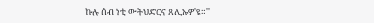ኩሉ ሰብ ነቲ ውትህድርና ጸሊኡዎ'ዩ።''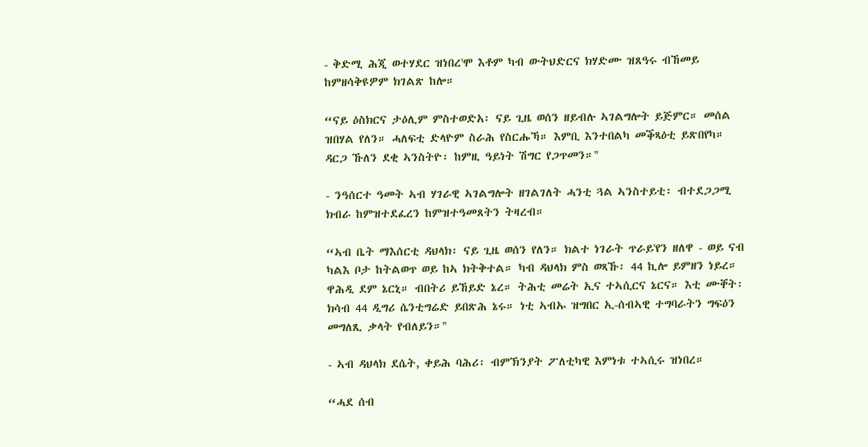- ቅድሚ ሕጂ ወተሃደር ዝነበረ'ሞ እቶም ካብ ውትህድርና ክሃድሙ ዝጸዓሩ ብኸመይ ከምዘሳቅዩዎም ክገልጽ ከሎ።

“ናይ ዕስክርና ታዕሊም ምስተወድአ፡ ናይ ጊዜ ወሰን ዘይብሉ ኣገልግሎት ይጅምር። መሰል ዝበሃል የለን። ሓለፍቲ ድላዮም ስራሕ የስርሑኻ። እምቢ እንተበልካ መቕጻዕቲ ይጽበየካ። ዳርጋ ኹለን ደቂ ኣንስትዮ፡ ከምዚ ዓይነት ሽግር የጋጥመን።''

- ንዓሰርተ ዓመት ኣብ ሃገራዊ ኣገልግሎት ዘገልገለት ሓንቲ ጓል ኣንስተይቲ፡ ብተደጋጋሚ ክብራ ከምዝተደፈረን ከምዝተዓመጸትን ትዛረብ።

“ኣብ ቤት ማእሰርቲ ዳህላክ፡ ናይ ጊዜ ወሰን የለን። ክልተ ነገራት ጥራይ'የን ዘለዋ - ወይ ናብ ካልእ ቦታ ከትልወጥ ወይ ከኣ ክትቅተል። ካብ ዳህላክ ምስ ወጻኹ፡ 44 ኪሎ ይምዘን ነይረ። ዋሕዲ ደም ኔርኒ። ብበትሪ ይኸይድ ኔረ። ትሕቲ መሬት ኢና ተኣሲርና ኔርና። እቲ ሙቐት፡ ክሳብ 44 ዲግሪ ሴንቲግሬድ ይበጽሕ ኔሩ። ነቲ ኣብኡ ዝግበር ኢ-ሰብኣዊ ተግባራትን ግፍዕን መግለጺ ቃላት የብለይን።''

- ኣብ ዳህላክ ደሴት, ቀይሕ ባሕሪ፡ ብምኽንያት ፖለቲካዊ እምነቱ ተኣሲሩ ዝነበረ።

“ሓደ ሰብ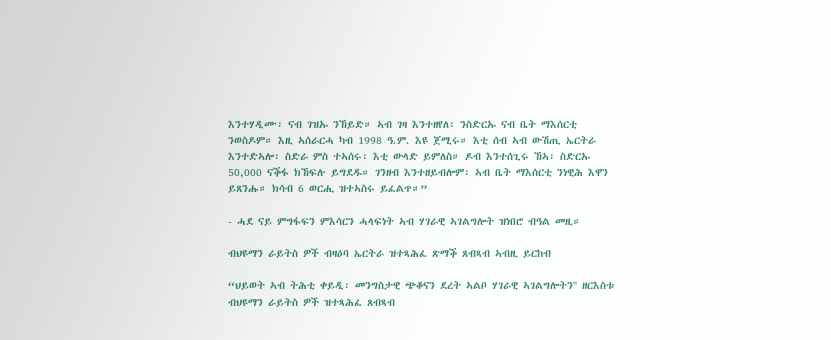እንተሃዲሙ፡ ናብ ገዝኡ ንኸይድ። ኣብ ገዛ እንተዘየለ፡ ንስድርኡ ናብ ቤት ማእሰርቲ ንወስዶም። እዚ ኣሰራርሓ ካብ 1998 ዓ.ም. እዩ ጀሚሩ። እቲ ሰብ ኣብ ውሽጢ ኤርትራ እንተድኣሎ፡ ስድራ ምስ ተኣሰሩ፡ እቲ ውላድ ይምለስ። ዶብ እንተሰጊሩ ኸኣ፡ ስድርኡ 50,000 ናቕፋ ክኸፍሉ ይግደዱ። ገንዘብ እንተዘይብሎም፡ ኣብ ቤት ማእሰርቲ ንነዊሕ እዋን ይጸንሑ። ክሳብ 6 ወርሒ ዝተኣስሩ ይፈልጥ።”

- ሓደ ናይ ምግፋፍን ምእሳርን ሓላፍነት ኣብ ሃገራዊ ኣገልግሎት ዝነበሮ ብዓል መዚ።

ብህዩማን ራይትስ ዎች ብዛዕባ ኤርትራ ዝተጻሕፈ ጽማቕ ጸብጻብ ኣብዚ ይርከብ

“ህይወት ኣብ ትሕቲ ቀይዲ፡ መንግስታዊ ጭቆናን ደረት ኣልቦ ሃገራዊ ኣገልግሎትን'' ዘርእስቱ ብህዩማን ራይትስ ዎች ዝተጻሕፈ ጸብጻብ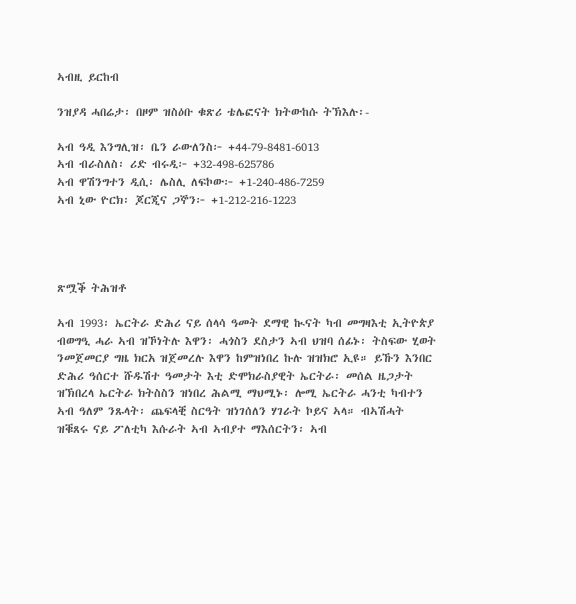ኣብዚ ይርከብ

ንዝያዳ ሓበሬታ፡ በዞም ዝስዕቡ ቁጽሪ ቴሌፎናት ክትውከሱ ትኽእሉ፡-

ኣብ ዓዲ እንግሊዝ፡ ቤን ራውለንስ፦ +44-79-8481-6013
ኣብ ብራስለስ፡ ሪድ ብሩዲ፦ +32-498-625786
ኣብ ዋሽንግተን ዲሲ፡ ሌስሊ ለፍኮው፦ +1-240-486-7259
ኣብ ኒው ዮርክ፡ ጆርጂና ጋኞን፦ +1-212-216-1223




ጽሟቕ ትሕዝቶ

ኣብ 1993፡ ኤርትራ ድሕሪ ናይ ሰላሳ ዓመት ደማዊ ኲናት ካብ መግዛእቲ ኢትዮጵያ ብወግዒ ሓራ ኣብ ዝኾነትሉ እዋን፡ ሓጎስን ደስታን ኣብ ህዝባ ሰፊኑ፡ ትስፍው ሂወት ንመጀመርያ ግዜ ክርአ ዝጀመረሉ እዋን ከምዝነበረ ኩሉ ዝዝክሮ ኢዩ። ይኹን እንበር ድሕሪ ዓሰርተ ሹዱሽተ ዓመታት እቲ ድሞክራስያዊት ኤርትራ፡ መሰል ዜጋታት ዝኽበረላ ኤርትራ ክትስስን ዝነበረ ሕልሚ ማህሚኑ፡ ሎሚ ኤርትራ ሓንቲ ካብተን ኣብ ዓለም ንጹላት፡ ጨፍላቒ ስርዓት ዝነገሰለን ሃገራት ኮይና ኣላ። ብኣሽሓት ዝቑጸሩ ናይ ፖለቲካ እሱራት ኣብ ኣብያተ ማእሰርትን፡ ኣብ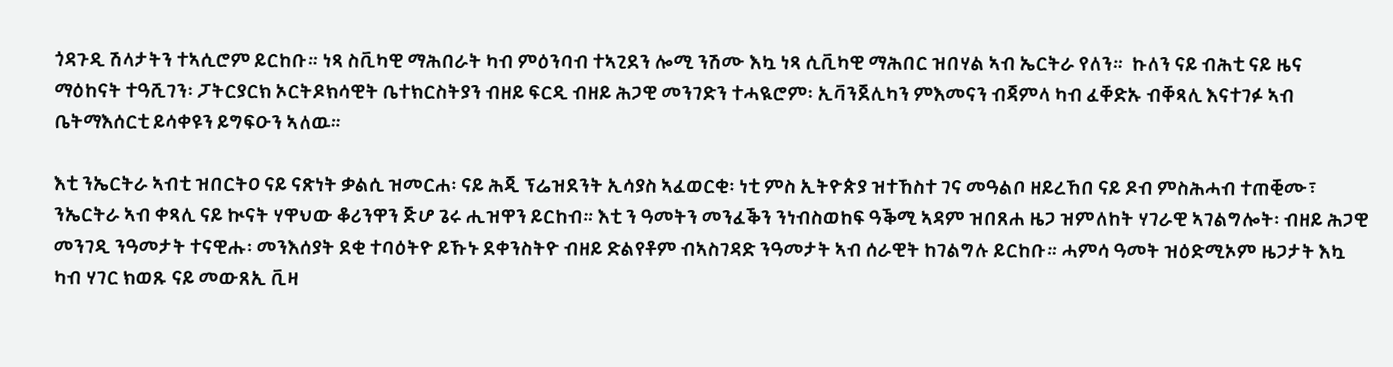ጎዳጉዲ ሽላታትን ተኣሲሮም ይርከቡ። ነጻ ስቪካዊ ማሕበራት ካብ ምዕንባብ ተኣጊደን ሎሚ ንሽሙ እኳ ነጻ ሲቪካዊ ማሕበር ዝበሃል ኣብ ኤርትራ የለን።  ኩለን ናይ ብሕቲ ናይ ዜና ማዕከናት ተዓሺገን፡ ፓትርያርክ ኦርትዶክሳዊት ቤተክርስትያን ብዘይ ፍርዲ ብዘይ ሕጋዊ መንገድን ተሓዪሮም፡ ኢቫንጀሊካን ምእመናን ብጃምላ ካብ ፈቐድኡ ብቐጻሊ እናተገፉ ኣብ ቤትማእሰርቲ ይሳቀዩን ይግፍዑን ኣለዉ።

እቲ ንኤርትራ ኣብቲ ዝበርትዐ ናይ ናጽነት ቃልሲ ዝመርሐ፡ ናይ ሕጂ ፕሬዝደንት ኢሳያስ ኣፈወርቂ፡ ነቲ ምስ ኢትዮጵያ ዝተኸስተ ገና መዓልቦ ዘይረኸበ ናይ ዶብ ምስሕሓብ ተጠቒሙ፣ ንኤርትራ ኣብ ቀጻሊ ናይ ኲናት ሃዋህው ቆሪንዋን ጅሆ ጌሩ ሒዝዋን ይርከብ። እቲ ን ዓመትን መንፈቕን ንነብስወከፍ ዓቕሚ ኣዳም ዝበጸሐ ዜጋ ዝምለከት ሃገራዊ ኣገልግሎት፡ ብዘይ ሕጋዊ መንገዲ ንዓመታት ተናዊሑ፡ መንእሰያት ደቂ ተባዕትዮ ይኹኑ ደቀንስትዮ ብዘይ ድልየቶም ብኣስገዳድ ንዓመታት ኣብ ሰራዊት ከገልግሉ ይርከቡ። ሓምሳ ዓመት ዝዕድሚኦም ዜጋታት እኳ ካብ ሃገር ክወጹ ናይ መውጸኢ ቪዛ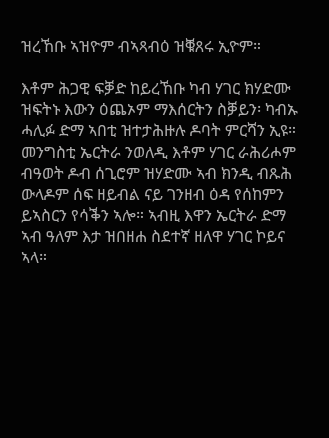ዝረኸቡ ኣዝዮም ብኣጻብዕ ዝቑጸሩ ኢዮም።

እቶም ሕጋዊ ፍቓድ ከይረኸቡ ካብ ሃገር ክሃድሙ ዝፍትኑ እውን ዕጨኦም ማእሰርትን ስቓይን፡ ካብኡ ሓሊፉ ድማ ኣበቲ ዝተታሕዙሉ ዶባት ምርሻን ኢዩ። መንግስቲ ኤርትራ ንወለዲ እቶም ሃገር ራሕሪሖም ብዓወት ዶብ ሰጊሮም ዝሃድሙ ኣብ ክንዲ ብጹሕ ውላዶም ሰፍ ዘይብል ናይ ገንዘብ ዕዳ የሰከምን ይኣስርን የሳቕን ኣሎ። ኣብዚ እዋን ኤርትራ ድማ ኣብ ዓለም እታ ዝበዘሐ ስደተኛ ዘለዋ ሃገር ኮይና ኣላ።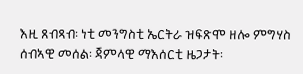እዚ ጸብጻብ፡ ነቲ መንግስቲ ኤርትራ ዝፍጽሞ ዘሎ ምግሃስ ሰብኣዊ መሰል፡ ጃምላዊ ማእሰርቲ ዜጋታት፡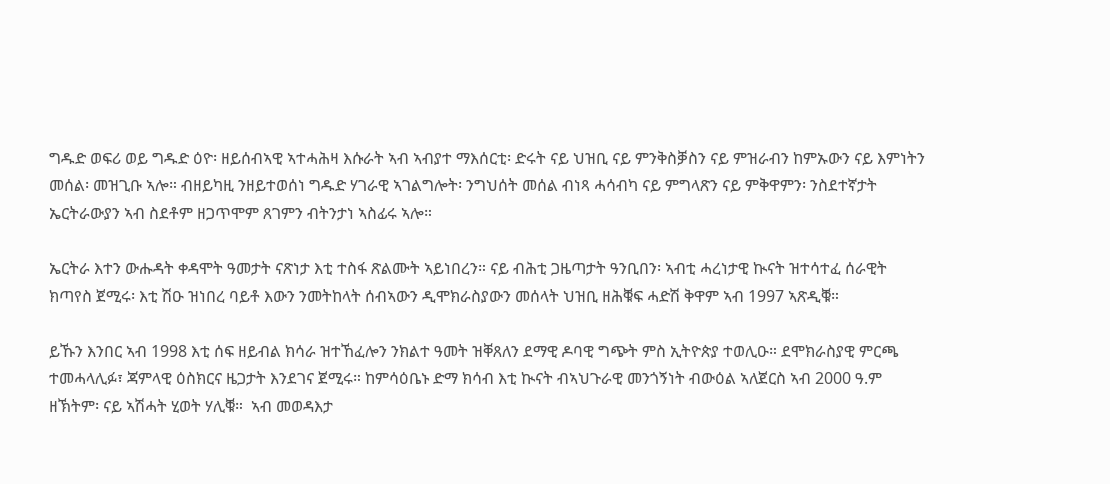ግዱድ ወፍሪ ወይ ግዱድ ዕዮ፡ ዘይሰብኣዊ ኣተሓሕዛ እሱራት ኣብ ኣብያተ ማእሰርቲ፡ ድሩት ናይ ህዝቢ ናይ ምንቅስቓስን ናይ ምዝራብን ከምኡውን ናይ እምነትን መሰል፡ መዝጊቡ ኣሎ። ብዘይካዚ ንዘይተወሰነ ግዱድ ሃገራዊ ኣገልግሎት፡ ንግህሰት መሰል ብነጻ ሓሳብካ ናይ ምግላጽን ናይ ምቅዋምን፡ ንስደተኛታት ኤርትራውያን ኣብ ስደቶም ዘጋጥሞም ጸገምን ብትንታነ ኣስፊሩ ኣሎ።

ኤርትራ እተን ውሑዳት ቀዳሞት ዓመታት ናጽነታ እቲ ተስፋ ጽልሙት ኣይነበረን። ናይ ብሕቲ ጋዜጣታት ዓንቢበን፡ ኣብቲ ሓረነታዊ ኲናት ዝተሳተፈ ሰራዊት ክጣየስ ጀሚሩ፡ እቲ ሽዑ ዝነበረ ባይቶ እውን ንመትከላት ሰብኣውን ዲሞክራስያውን መሰላት ህዝቢ ዘሕቑፍ ሓድሽ ቅዋም ኣብ 1997 ኣጽዲቑ።

ይኹን እንበር ኣብ 1998 እቲ ሰፍ ዘይብል ክሳራ ዝተኸፈሎን ንክልተ ዓመት ዝቐጸለን ደማዊ ዶባዊ ግጭት ምስ ኢትዮጵያ ተወሊዑ። ደሞክራስያዊ ምርጫ ተመሓላሊፉ፣ ጃምላዊ ዕስክርና ዜጋታት እንደገና ጀሚሩ። ከምሳዕቤኑ ድማ ክሳብ እቲ ኲናት ብኣህጉራዊ መንጎኝነት ብውዕል ኣለጀርስ ኣብ 2000 ዓ.ም ዘኽትም፡ ናይ ኣሽሓት ሂወት ሃሊቑ።  ኣብ መወዳእታ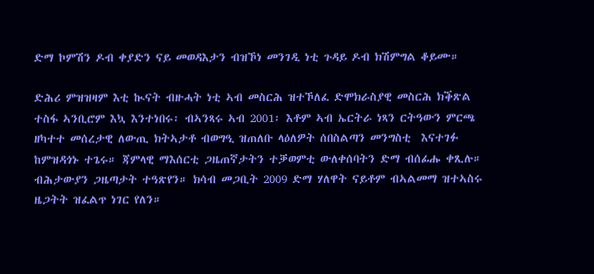ድማ ኮምሽን ዶብ ቀያድን ናይ መወዳእታን ብዝኾነ መንገዲ ነቲ ጉዳይ ዶብ ክሽምግል ቆይሙ።

ድሕሪ ምዝዝዛም እቲ ኲናት ብዙሓት ነቲ ኣብ መስርሕ ዝተኾለፈ ድሞክራስያዊ መስርሕ ክቕጽል ተስፋ ኣንቢሮም እኳ እንተነበሩ፡ ብኣንጻሩ ኣብ 2001፡ እቶም ኣብ ኤርትራ ነጻን ርትዓውን ምርጫ ዘካተተ መሰረታዊ ለውጢ ክትኣታቶ ብወግዒ ዝጠለቡ ላዕለዎት ሰበስልጣን መንግስቲ  እናተገፉ ከምዝዳጎኑ ተጌሩ። ጃምላዊ ማእሰርቲ ጋዜጠኛታትን ተቓወምቲ ውለቀሰባትን ድማ ብሰፊሑ ቀጺሉ። ብሕታውያን ጋዜጣታት ተዓጽየን። ክሳብ መጋቢት 2009 ድማ ሃለዋት ናይቶም ብኣልመማ ዝተኣስሩ ዜጋትት ዝፈልጥ ነገር የለን።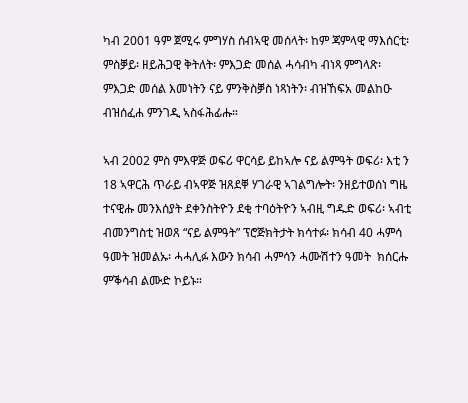ካብ 2001 ዓም ጀሚሩ ምግሃስ ሰብኣዊ መሰላት፡ ከም ጃምላዊ ማእሰርቲ፡ ምስቓይ፡ ዘይሕጋዊ ቅትለት፡ ምእጋድ መሰል ሓሳብካ ብነጻ ምግላጽ፡ ምእጋድ መሰል እመነትን ናይ ምንቅስቓስ ነጻነትን፡ ብዝኸፍአ መልከዑ ብዝሰፈሐ ምንገዲ ኣስፋሕፊሑ።

ኣብ 2002 ምስ ምእዋጅ ወፍሪ ዋርሳይ ይከኣሎ ናይ ልምዓት ወፍሪ፡ እቲ ን 18 ኣዋርሕ ጥራይ ብኣዋጅ ዝጸደቐ ሃገራዊ ኣገልግሎት፡ ንዘይተወሰነ ግዜ ተናዊሑ መንእሰያት ደቀንስትዮን ደቂ ተባዕትዮን ኣብዚ ግዱድ ወፍሪ፡ ኣብቲ ብመንግስቲ ዝወጸ “ናይ ልምዓት” ፕሮጅክትታት ክሳተፉ፡ ክሳብ 40 ሓምሳ ዓመት ዝመልኡ፡ ሓሓሊፉ እውን ክሳብ ሓምሳን ሓሙሽተን ዓመት  ክሰርሑ ምቕሳብ ልሙድ ኮይኑ።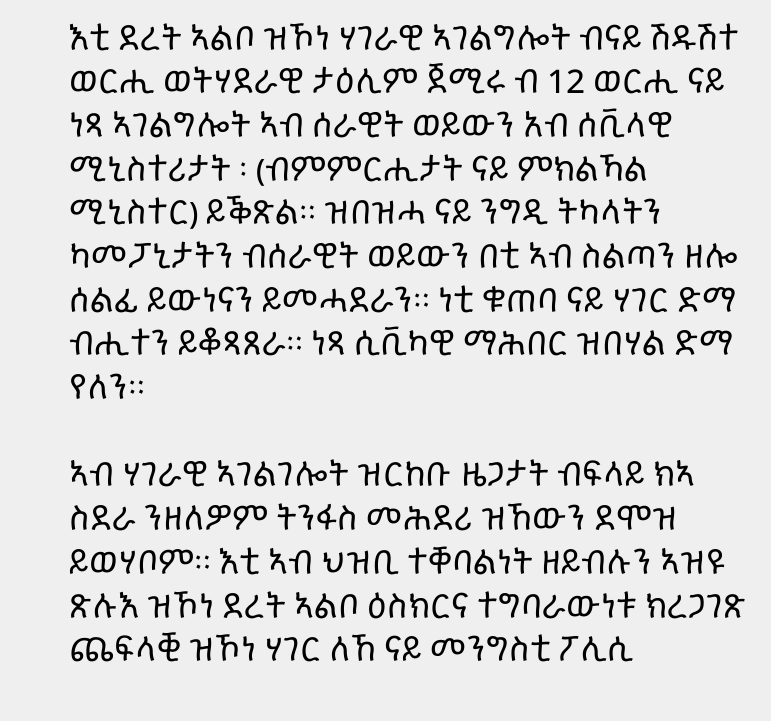እቲ ደረት ኣልቦ ዝኾነ ሃገራዊ ኣገልግሎት ብናይ ሽዱሽተ ወርሒ ወትሃደራዊ ታዕሊም ጀሚሩ ብ 12 ወርሒ ናይ ነጻ ኣገልግሎት ኣብ ሰራዊት ወይውን አብ ሰቪላዊ ሚኒስተሪታት ፡ (ብምምርሒታት ናይ ምክልኻል ሚኒስተር) ይቕጽል። ዝበዝሓ ናይ ንግዲ ትካላትን ካመፓኒታትን ብሰራዊት ወይውን በቲ ኣብ ስልጣን ዘሎ ሰልፊ ይውነናን ይመሓደራን። ነቲ ቁጠባ ናይ ሃገር ድማ ብሒተን ይቆጻጸራ። ነጻ ሲቪካዊ ማሕበር ዝበሃል ድማ የለን።

ኣብ ሃገራዊ ኣገልገሎት ዝርከቡ ዜጋታት ብፍላይ ክኣ ስደራ ንዘለዎም ትንፋስ መሕደሪ ዝኸውን ደሞዝ ይወሃቦም። እቲ ኣብ ህዝቢ ተቐባልነት ዘይብሉን ኣዝዩ ጽሉእ ዝኾነ ደረት ኣልቦ ዕስክርና ተግባራውነቱ ክረጋገጽ ጨፍላቒ ዝኾነ ሃገር ለኸ ናይ መንግስቲ ፖሊሲ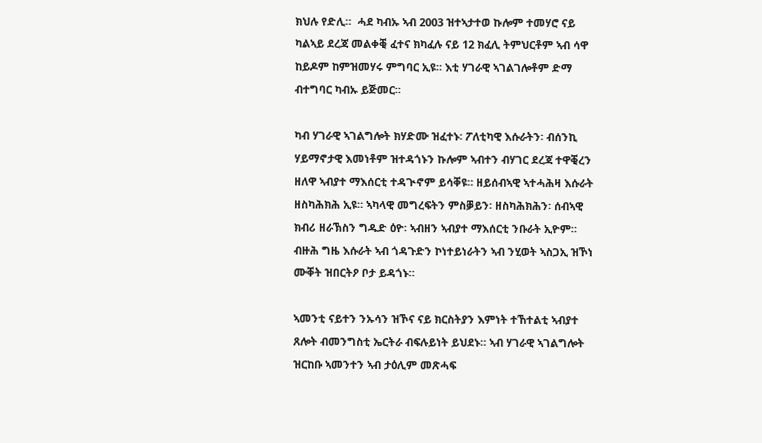ክህሉ የድሊ።  ሓደ ካብኡ ኣብ 2003 ዝተኣታተወ ኩሎም ተመሃሮ ናይ ካልኣይ ደረጃ መልቀቒ ፈተና ክካፈሉ ናይ 12 ክፈሊ ትምህርቶም ኣብ ሳዋ ከይዶም ከምዝመሃሩ ምግባር ኢዩ። እቲ ሃገራዊ ኣገልገሎቶም ድማ ብተግባር ካብኡ ይጅመር።

ካብ ሃገራዊ ኣገልግሎት ክሃድሙ ዝፈተኑ፡ ፖለቲካዊ እሱራትን፡ ብሰንኪ ሃይማኖታዊ እመነቶም ዝተዳጎኑን ኩሎም ኣብተን ብሃገር ደረጃ ተዋቒረን ዘለዋ ኣብያተ ማእሰርቲ ተዳጒኖም ይሳቐዩ። ዘይሰብኣዊ ኣተሓሕዛ እሱራት ዘስካሕክሕ ኢዩ። ኣካላዊ መግረፍትን ምስቓይን፡ ዘስካሕክሕን፡ ሰብኣዊ ክብሪ ዘራኽስን ግዱድ ዕዮ፡ ኣብዘን ኣብያተ ማእሰርቲ ንቡራት ኢዮም። ብዙሕ ግዜ እሱራት ኣብ ጎዳጉድን ኮነተይነራትን ኣብ ንሂወት ኣስጋኢ ዝኾነ ሙቐት ዝበርትዖ ቦታ ይዳጎኑ።

ኣመንቲ ናይተን ንኡሳን ዝኾና ናይ ክርስትያን እምነት ተኸተልቲ ኣብያተ  ጸሎት ብመንግስቲ ኤርትራ ብፍሉይነት ይህደኑ። ኣብ ሃገራዊ ኣገልግሎት ዝርከቡ ኣመንተን ኣብ ታዕሊም መጽሓፍ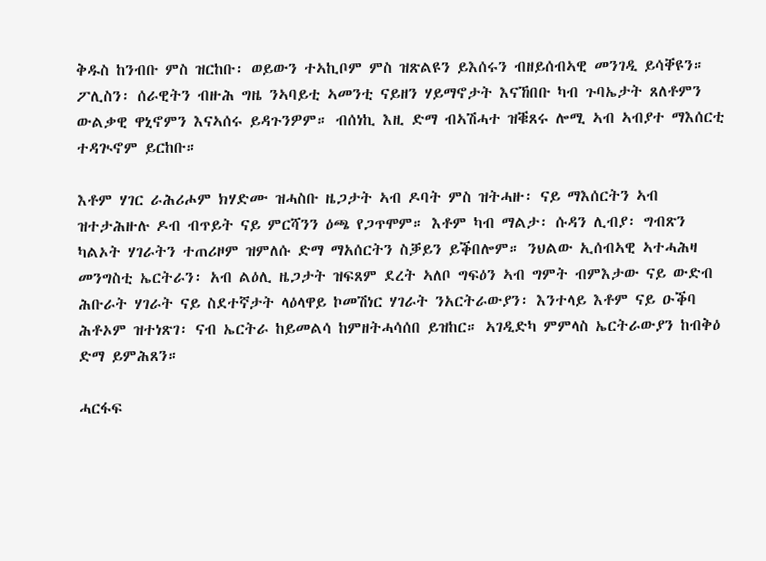ቅዱስ ከንብቡ ምስ ዝርከቡ፡ ወይውን ተኣኪቦም ምስ ዝጽልዩን ይእሰሩን ብዘይሰብኣዊ መንገዲ ይሳቐዩን። ፖሊስን፡ ሰራዊትን ብዙሕ ግዜ ንኣባይቲ ኣመንቲ ናይዘን ሃይማኖታት እናኸበቡ ካብ ጉባኤታት ጸለቶምን ውልቃዊ ዋኒኖምን እናኣሰሩ ይዳጉንዎም። ብሰነኪ እዚ ድማ ብኣሽሓተ ዝቑጸሩ ሎሚ ኣብ ኣብያተ ማእሰርቲ ተዳጒኖም ይርከቡ።

እቶም ሃገር ራሕሪሖም ክሃድሙ ዝሓስቡ ዜጋታት ኣብ ዶባት ምስ ዝትሓዙ፡ ናይ ማእሰርትን ኣብ ዝተታሕዙሉ ዶብ ብጥይት ናይ ምርሻንን ዕጫ የጋጥሞም። እቶም ካብ ማልታ፡ ሱዳን ሊብያ፡ ግብጽን ካልኦት ሃገራትን ተጠሪዞም ዝምለሱ ድማ ማአሰርትን ስቓይን ይቕበሎም። ንህልው ኢሰብኣዊ ኣተሓሕዛ መንግስቲ ኤርትራን፡ አብ ልዕሊ ዜጋታት ዝፍጸም ደረት ኣለቦ ግፍዕን ኣብ ግምት ብምእታው ናይ ውድብ ሕቡራት ሃገራት ናይ ስደተኛታት ላዕላዋይ ኮመሽነር ሃገራት ንአርትራውያን፡ እንተላይ እቶም ናይ ዑቕባ ሕቶኦም ዝተነጽገ፡ ናብ ኤርትራ ከይመልሳ ከምዘትሓሳሰበ ይዝከር። ኣገዲድካ ምምላስ ኤርትራውያን ከብቅዕ ድማ ይምሕጸን።

ሓርፋፍ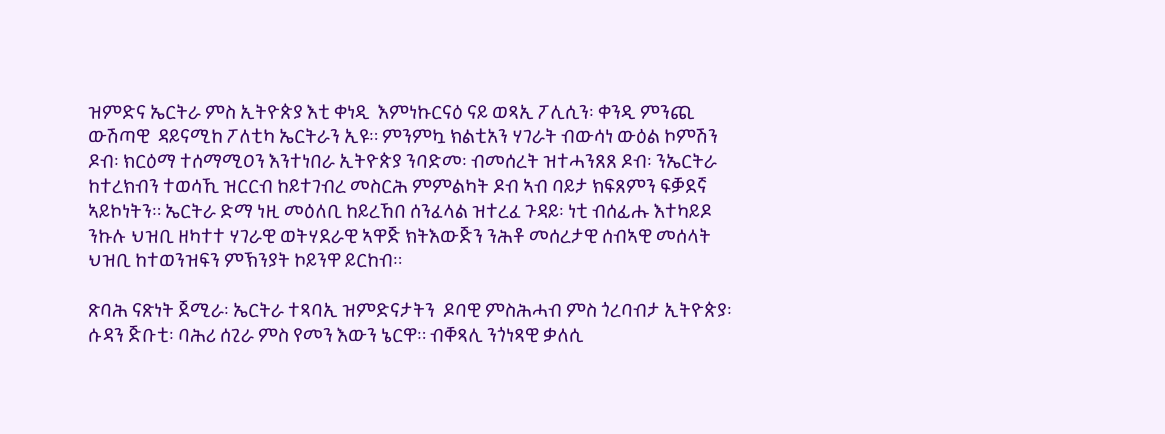ዝምድና ኤርትራ ምስ ኢትዮጵያ እቲ ቀነዲ  እምነኩርናዕ ናይ ወጻኢ ፖሊሲን፡ ቀንዲ ምንጪ ውሽጣዊ  ዳይናሚከ ፖለቲካ ኤርትራን ኢዩ። ምንምኳ ክልቲአን ሃገራት ብውሳነ ውዕል ኮምሽን ዶብ፡ ክርዕማ ተሰማሚዐን እንተነበራ ኢትዮጵያ ንባድመ፡ ብመሰረት ዝተሓንጸጸ ዶብ፡ ንኤርትራ ከተረክብን ተወሳኺ ዝርርብ ከይተገብረ መስርሕ ምምልካት ዶብ ኣብ ባይታ ክፍጸምን ፍቓደኛ ኣይኮነትን። ኤርትራ ድማ ነዚ መዕለቢ ከይረኸበ ሰንፈላል ዝተረፈ ጉዳይ፡ ነቲ ብሰፊሑ እተካይዶ ንኩሉ ህዝቢ ዘካተተ ሃገራዊ ወትሃደራዊ ኣዋጅ ክትእውጅን ንሕቶ መሰረታዊ ሰብኣዊ መሰላት ህዝቢ ከተወንዝፍን ምኽንያት ኮይንዋ ይርከብ።

ጽባሕ ናጽነት ጀሚራ፡ ኤርትራ ተጻባኢ ዝምድናታትን  ዶባዊ ምስሕሓብ ምስ ጎረባብታ ኢትዮጵያ፡ ሱዳን ጅቡቲ፡ ባሕሪ ሰጊራ ምስ የመን እውን ኔርዋ። ብቐጻሊ ንጎነጻዊ ቃለሲ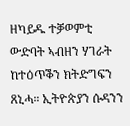ዘካይዱ ተቓወምቲ ውድባት ኣብዘን ሃገራት ከተዕጥቕን ክትድግፍን ጸኒሓ። ኢትዮጵያን ሱዳንን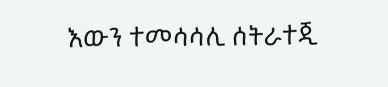እውን ተመሳሳሊ ሰትራተጂ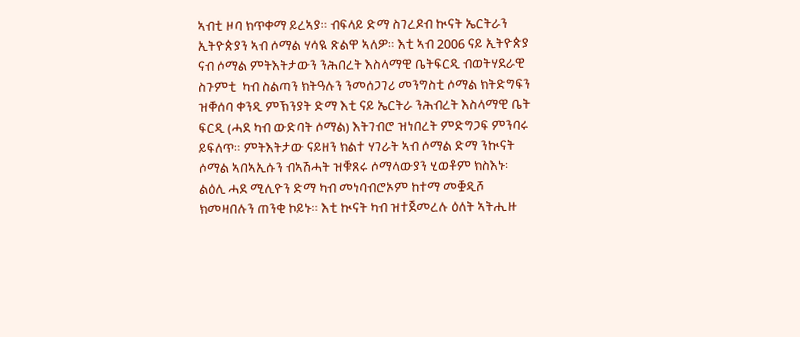ኣብቲ ዞባ ክጥቀማ ይረኣያ። ብፍላይ ድማ ስገረዶብ ኲናት ኤርትራን ኢትዮጵያን ኣብ ሶማል ሃሳዪ ጽልዋ ኣለዎ። እቲ ኣብ 2006 ናይ ኢትዮጵያ ናብ ሶማል ምትእትታውን ንሕበረት እስላማዊ ቤትፍርዲ ብወትሃደራዊ ስጉምቲ  ካብ ስልጣን ክትዓሉን ንመሰጋገሪ መንግስቲ ሶማል ክትድግፍን ዝቐሰባ ቀንዲ ምኽንያት ድማ እቲ ናይ ኤርትራ ንሕብረት እስላማዊ ቤት ፍርዲ (ሓደ ካብ ውድባት ሶማል) እትገብሮ ዝነበረት ምድግጋፍ ምንባሩ ይፍለጥ። ምትእትታው ናይዘን ክልተ ሃገራት ኣብ ሶማል ድማ ንኲናት ሶማል ኣበኣኢሱን ብኣሽሓት ዝቑጸሩ ሶማላውያን ሂወቶም ክስእኑ፡ ልዕሊ ሓደ ሚሊዮን ድማ ካብ መነባብሮኦም ከተማ መቛዲሾ ክመዛበሉን ጠንቂ ኮይኑ። እቲ ኲናት ካብ ዝተጀመረሉ ዕለት ኣትሒዙ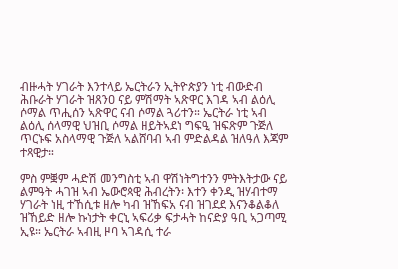ብዙሓት ሃገራት እንተላይ ኤርትራን ኢትዮጵያን ነቲ ብውድብ ሕቡራት ሃገራት ዝጸንዐ ናይ ምሽማት ኣጽዋር እገዳ ኣብ ልዕሊ ሶማል ጥሒሰን ኣጽዋር ናብ ሶማል ጓሪተን። ኤርትራ ነቲ ኣብ ልዕሊ ሰላማዊ ህዝቢ ሶማል ዘይትኣደነ ግፍዒ ዝፍጽም ጉጅለ ጥርኑፍ አስላማዊ ጉጅለ ኣልሸባብ ኣብ ምድልዳል ዝለዓለ እጃም ተጻዊታ።

ምስ ምቛም ሓድሽ መንግስቲ ኣብ ዋሽነትግተንን ምትእትታው ናይ ልምዓት ሓገዝ ኣብ ኤውሮጳዊ ሕብረትን፡ እተን ቀንዲ ዝሃብተማ ሃገራት ነዚ ተኸሲቱ ዘሎ ካብ ዝኸፍአ ናብ ዝገደደ እናንቆልቆለ ዝኸይድ ዘሎ ኩነታት ቀርኒ ኣፍሪቃ ፍታሓት ከናድያ ዓቢ ኣጋጣሚ ኢዩ። ኤርትራ ኣብዚ ዞባ ኣገዳሲ ተራ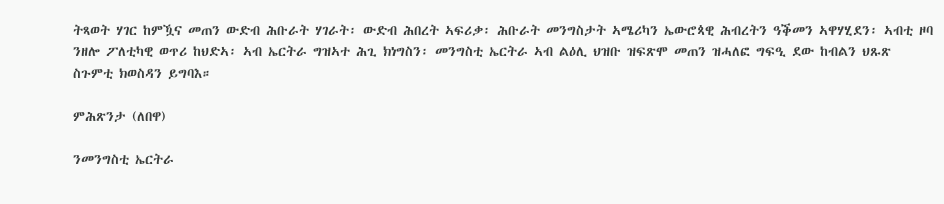ትጻወት ሃገር ከምዃና መጠን ውድብ ሕቡራት ሃገራት፡ ውድብ ሕበረት ኣፍሪቃ፡ ሕቡራት መንግስታት ኣሜሪካን ኤውሮጳዊ ሕብረትን ዓቕመን ኣዋሃሂደን፡ ኣብቲ ዞባ ንዘሎ ፖለቲካዊ ወጥሪ ከህድኣ፡ ኣብ ኤርትራ ግዝኣተ ሕጊ ክነግስን፡ መንግስቲ ኤርትራ ኣብ ልዕሊ ህዝቡ ዝፍጽሞ መጠን ዝሓለፎ ግፍዒ ደው ከብልን ህጹጽ ስጉምቲ ክወስዳን ይግባእ።

ምሕጽንታ (ለበዋ)

ንመንግስቲ ኤርትራ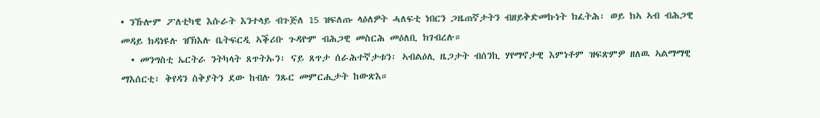• ንኹሎም ፖለቲካዊ እሱራት እንተላይ ብጉጅለ 15 ዝፍለጡ ላዕለዎት ሓለፍቲ ነበርን ጋዜጠኛታትን ብዘይቅድመኩነት ክፈትሕ፡ ወይ ክኣ ኣብ ብሕጋዊ መዳይ ክዳነዩሉ ዝኽእሉ ቤትፍርዲ ኣቕሪቡ ጉዳዮም ብሕጋዊ መስርሕ መዕለቢ ክገብረሉ።
  • መንግስቲ ኤርትራ ንትካላት ጸጥትኡን፡ ናይ ጸጥታ ሰራሕተኛታቱን፡ ኣብልዕሊ ዜጋታት ብሰንኪ ሃየማኖታዊ እምነቶም ዝፍጽምዎ ዘለዉ ኣልማማዊ ማእሰርቲ፣ ቅየዳን ስቅያትን ደው ከብሉ ንጹር መምርሒታት ከውጽእ።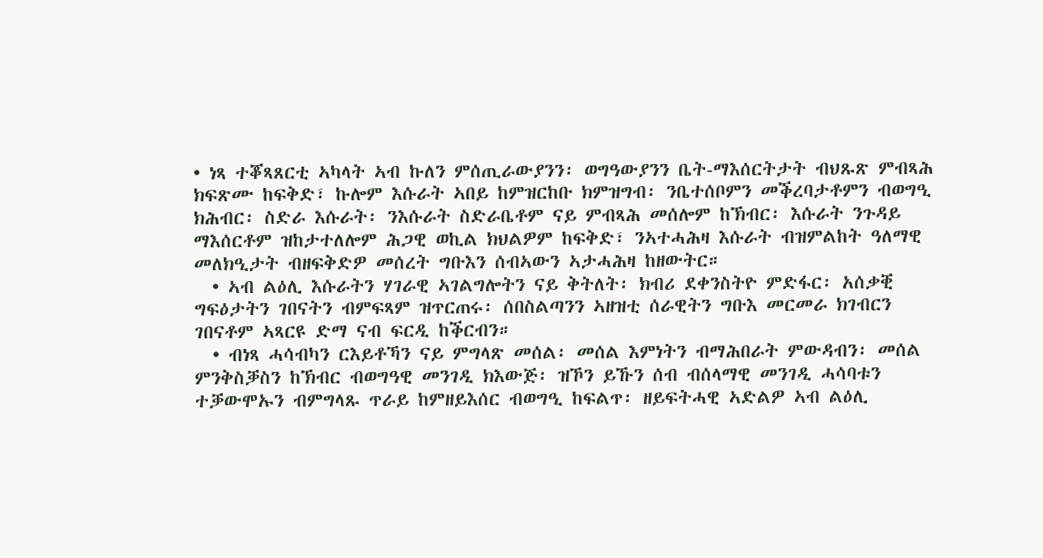• ነጻ ተቖጻጸርቲ ኣካላት ኣብ ኩለን ምሰጢራውያንን፡ ወግዓውያንን ቤት-ማእሰርትታት ብህጹጽ ምብጻሕ ክፍጽሙ ከፍቅድ፣ ኩሎም እሱራት ኣበይ ከምዝርከቡ ክምዝግብ፡ ንቤተሰቦምን መቕረባታቶምን ብወግዒ ክሕብር፡ ስድራ እሱራት፡ ንእሱራት ስድራቤቶም ናይ ምብጻሕ መሰሎም ከኽብር፡ እሱራት ንጉዳይ ማእሰርቶም ዝከታተለሎም ሕጋዊ ወኪል ክህልዎም ከፍቅድ፣ ንኣተሓሕዛ እሱራት ብዝምልከት ዓለማዊ መለክዒታት ብዘፍቅድዎ መሰረት ግቡእን ሰብኣውን ኣታሓሕዛ ከዘውትር።
  • ኣብ ልዕሊ እሱራትን ሃገራዊ ኣገልግሎትን ናይ ቅትለት፡ ክብሪ ደቀንስትዮ ምድፋር፡ አሰቃቒ ግፍዕታትን ገበናትን ብምፍጻም ዝጥርጠሩ፡ ሰበስልጣንን ኣዘዝቲ ሰራዊትን ግቡእ መርመራ ክገብርን ገበናቶም ኣጻርዩ ድማ ናብ ፍርዲ ከቕርብን።
  • ብነጻ ሓሳብካን ርእይቶኻን ናይ ምግላጽ መሰል፡ መሰል እምነትን ብማሕበራት ምውዳብን፡ መሰል ምንቅስቓስን ከኽብር ብወግዓዊ መንገዲ ክእውጅ፡ ዝኾን ይኹን ሰብ ብሰላማዊ መንገዲ ሓሳባቱን ተቓውሞኡን ብምግላጹ ጥራይ ከምዘይእሰር ብወግዒ ከፍልጥ፡ ዘይፍትሓዊ ኣድልዎ ኣብ ልዕሊ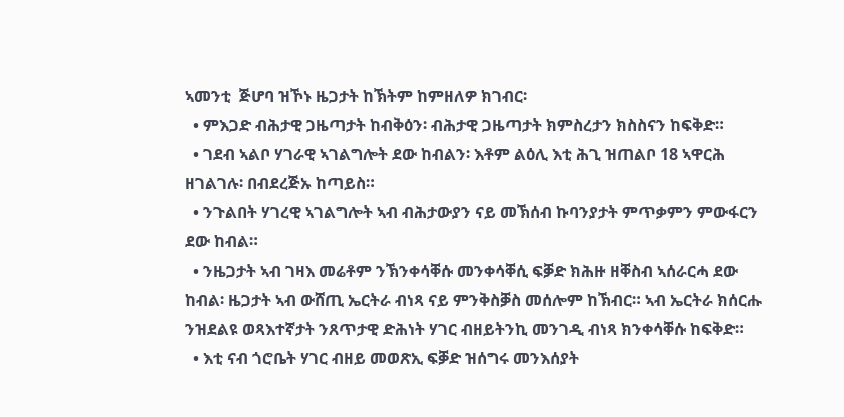ኣመንቲ  ጅሆባ ዝኾኑ ዜጋታት ከኽትም ከምዘለዎ ክገብር፡
  • ምእጋድ ብሕታዊ ጋዜጣታት ከብቅዕን፡ ብሕታዊ ጋዜጣታት ክምስረታን ክስስናን ከፍቅድ።
  • ገደብ ኣልቦ ሃገራዊ ኣገልግሎት ደው ከብልን፡ እቶም ልዕሊ እቲ ሕጊ ዝጠልቦ 18 ኣዋርሕ ዘገልገሉ፡ በብደረጅኡ ከጣይስ።
  • ንጉልበት ሃገረዊ ኣገልግሎት ኣብ ብሕታውያን ናይ መኽሰብ ኩባንያታት ምጥቃምን ምውፋርን  ደው ከብል።
  • ንዜጋታት ኣብ ገዛእ መሬቶም ንኽንቀሳቐሱ መንቀሳቐሲ ፍቓድ ክሕዙ ዘቐስብ ኣሰራርሓ ደው ከብል፡ ዜጋታት ኣብ ውሸጢ ኤርትራ ብነጻ ናይ ምንቅስቓስ መሰሎም ከኽብር። ኣብ ኤርትራ ክሰርሑ ንዝደልዩ ወጻእተኛታት ንጸጥታዊ ድሕነት ሃገር ብዘይትንኪ መንገዲ ብነጻ ክንቀሳቐሱ ከፍቅድ።
  • እቲ ናብ ጎሮቤት ሃገር ብዘይ መወጽኢ ፍቓድ ዝሰግሩ መንእሰያት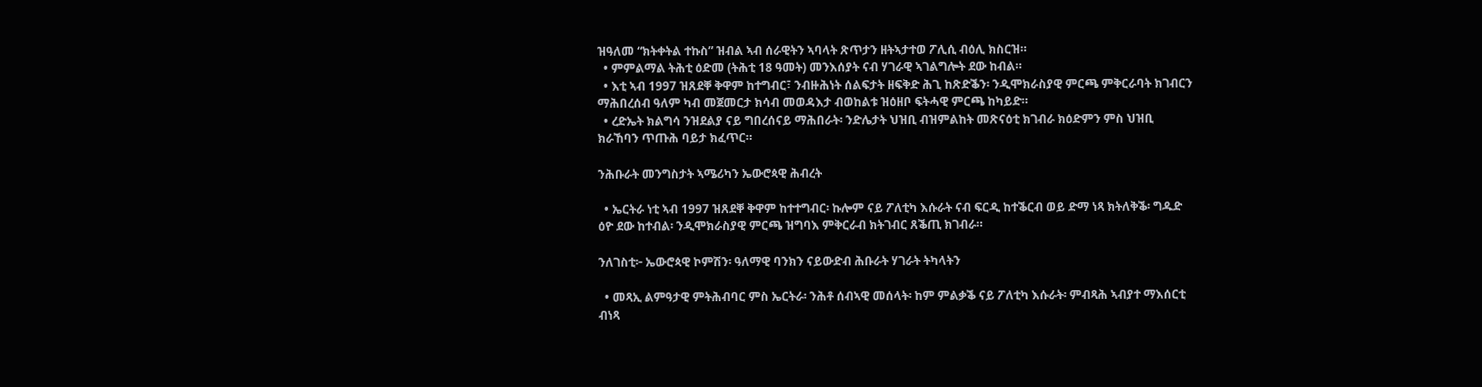ዝዓለመ “ክትቀትል ተኩስ” ዝብል ኣብ ሰራዊትን ኣባላት ጽጥታን ዘትኣታተወ ፖሊሲ ብዕሊ ክስርዝ።
  • ምምልማል ትሕቲ ዕድመ (ትሕቲ 18 ዓመት) መንእሰያት ናብ ሃገራዊ ኣገልግሎት ደው ከብል።
  • እቲ ኣብ 1997 ዝጸደቐ ቅዋም ከተግብር፣ ንብዙሕነት ሰልፍታት ዘፍቅድ ሕጊ ከጽድቕን፡ ንዲሞክራስያዊ ምርጫ ምቅርራባት ክገብርን ማሕበረሰብ ዓለም ካብ መጀመርታ ክሳብ መወዳእታ ብወከልቱ ዝዕዘቦ ፍትሓዊ ምርጫ ከካይድ።
  • ረድኤት ክልግሳ ንዝደልያ ናይ ግበረሰናይ ማሕበራት፡ ንድሌታት ህዝቢ ብዝምልከት መጽናዕቲ ክገብራ ክዕድምን ምስ ህዝቢ ክራኸባን ጥጡሕ ባይታ ክፈጥር።

ንሕቡራት መንግስታት ኣሜሪካን ኤውሮጳዊ ሕብረት

  • ኤርትራ ነቲ ኣብ 1997 ዝጸደቐ ቅዋም ከተተግብር፡ ኩሎም ናይ ፖለቲካ እሱራት ናብ ፍርዲ ከተቕርብ ወይ ድማ ነጻ ክትለቅቕ፡ ግዱድ ዕዮ ደው ከተብል፡ ንዲሞክራስያዊ ምርጫ ዝግባእ ምቅርራብ ክትገብር ጸቕጢ ክገብራ።

ንለገስቲ፦ ኤውሮጳዊ ኮምሽን፡ ዓለማዊ ባንክን ናይውድብ ሕቡራት ሃገራት ትካላትን

  • መጻኢ ልምዓታዊ ምትሕብባር ምስ ኤርትራ፡ ንሕቶ ሰብኣዊ መሰላት፡ ከም ምልቃቕ ናይ ፖለቲካ እሱራት፡ ምብጻሕ ኣብያተ ማእሰርቲ ብነጻ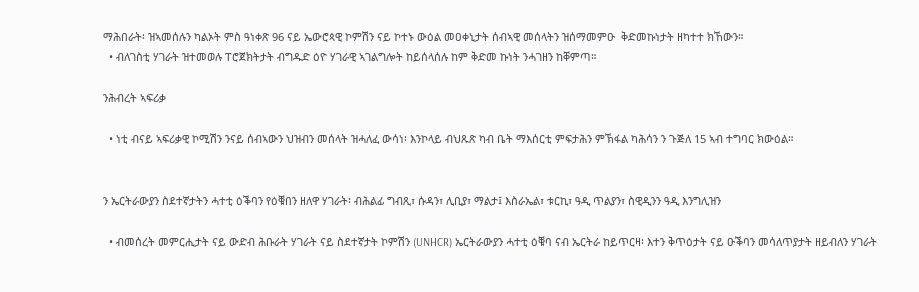ማሕበራት፡ ዝኣመሰሉን ካልኦት ምስ ዓነቀጽ 96 ናይ ኤውሮጳዊ ኮምሽን ናይ ኮተኑ ውዕል መዐቀኒታት ሰብኣዊ መሰላትን ዝሰማመምዑ  ቅድመኩነታት ዘካተተ ክኸውን።
  • ብለገስቲ ሃገራት ዝተመወሉ ፐሮጀክትታት ብግዱድ ዕዮ ሃገራዊ ኣገልግሎት ከይሰላሰሉ ከም ቅድመ ኩነት ንሓገዘን ከቐምጣ።

ንሕብረት ኣፍሪቃ

  • ነቲ ብናይ ኣፍሪቃዊ ኮሚሽን ንናይ ሰብኣውን ህዝብን መሰላት ዝሓለፈ ውሳነ፡ እንኮላይ ብህጹጽ ካብ ቤት ማእሰርቲ ምፍታሕን ምኽፋል ካሕሳን ን ጉጅለ 15 ኣብ ተግባር ክውዕል።


ን ኤርትራውያን ስደተኛታትን ሓተቲ ዕቕባን የዕቑበን ዘለዋ ሃገራት፡ ብሕልፊ ግብጺ፣ ሱዳን፣ ሊቢያ፣ ማልታ፤ እስራኤል፣ ቱርኪ፣ ዓዲ ጥልያን፣ ስዊዲንን ዓዲ እንግሊዝን

  • ብመሰረት መምርሒታት ናይ ውድብ ሕቡራት ሃገራት ናይ ስደተኛታት ኮምሽን (UNHCR) ኤርትራውያን ሓተቲ ዕቑባ ናብ ኤርትራ ከይጥርዛ፡ እተን ቅጥዕታት ናይ ዑቕባን መሳለጥያታት ዘይብለን ሃገራት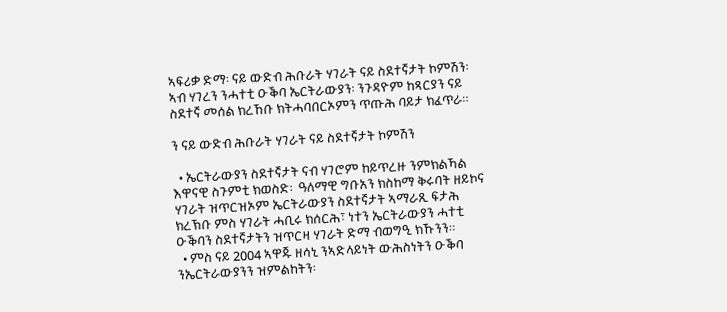ኣፍሪቃ ድማ፡ ናይ ውድብ ሕቡራት ሃገራት ናይ ስደተኛታት ኮምሽን፡ ኣብ ሃገረን ንሓተቲ ዑቕባ ኤርትራውያን፡ ንጉዳዮም ከጻርያን ናይ ስደተኛ መሰል ክረኸቡ ክትሓባበርኦምን ጥጡሕ ባይታ ክፈጥራ።

ን ናይ ውድብ ሕቡራት ሃገራት ናይ ስደተኛታት ኮምሽን

  • ኤርትራውያን ስደተኛታት ናብ ሃገሮም ከይጥረዙ ንምክልኻል እዋናዊ ስጉምቲ ክወስድ፡  ዓለማዊ ግቡአን ክስከማ ቅሩባት ዘይኮና ሃገራት ዝጥርዝኦም ኤርትራውያን ስደተኛታት ኣማራጺ ፍታሕ ክረኽቡ ምስ ሃገራት ሓቢሩ ክሰርሕ፣ ነተን ኤርትራውያን ሓተቲ ዑቕባን ስደተኛታትን ዝጥርዛ ሃገራት ድማ ብወግዒ ክኹንን።
  • ምስ ናይ 2004 ኣዋጁ ዘሳኒ ንኣድላይነት ውሕስነትን ዑቕባ ንኤርትራውያንን ዝምልከትን፡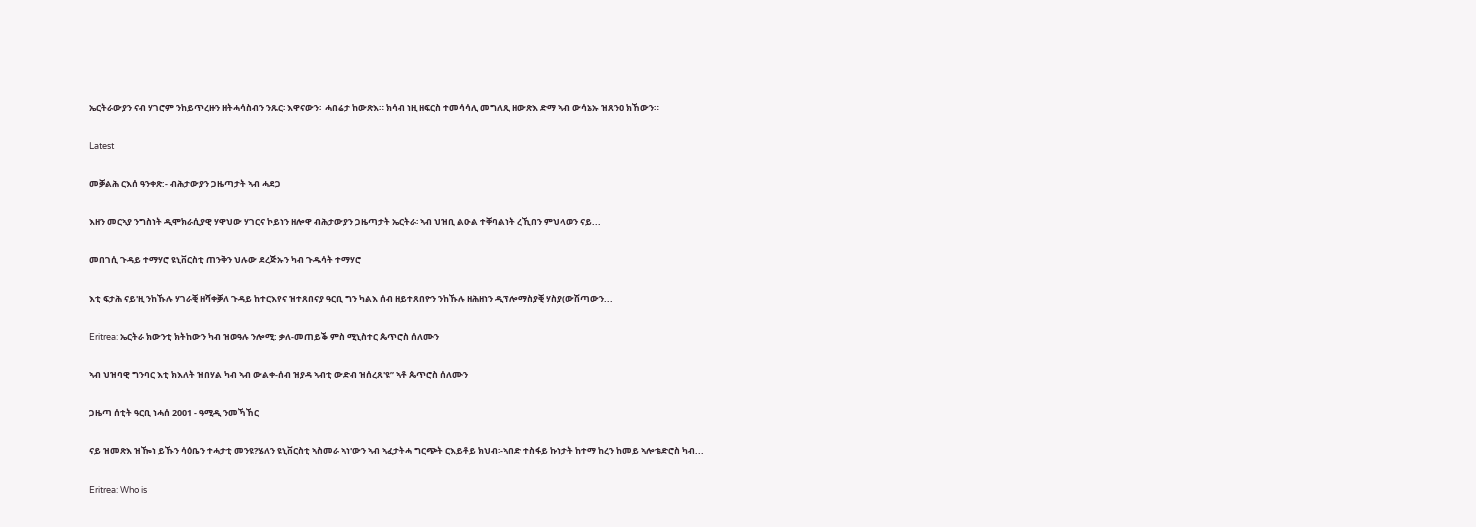ኤርትራውያን ናብ ሃገሮም ንከይጥረዙን ዘትሓሳስብን ንጹር፡ እዋናውን፡  ሓበሬታ ከውጽእ። ክሳብ ነዚ ዘፍርስ ተመሳሳሊ መግለጺ ዘውጽእ ድማ ኣብ ውሳኔኡ ዝጸንዐ ክኸውን።

Latest

መቓልሕ ርእሰ ዓንቀጽ:- ብሕታውያን ጋዜጣታት ኣብ ሓደጋ

እዘን መርኣያ ንግስነት ዲሞክራሲያዊ ሃዋህው ሃገርና ኮይነን ዘሎዋ ብሕታውያን ጋዜጣታት ኤርትራ፡ ኣብ ህዝቢ ልዑል ተቐባልነት ረኺበን ምህላወን ናይ...

መበገሲ ጉዳይ ተማሃሮ ዩኒቨርስቲ ጠንቅን ህሉው ደረጅኡን ካብ ጉዱሳት ተማሃሮ

እቲ ፍታሕ ናይ'ዚ ንከኹሉ ሃገራቒ ዘሻቀቓለ ጉዳይ ከተርእየና ዝተጸበናያ ዓርቢ ግን ካልእ ሰብ ዘይተጸበዮን ንከኹሉ ዘሕዘነን ዲፕሎማስያቒ ሃስያ(ውሽጣውን...

Eritrea: ኤርትራ ክውንቲ ክትከውን ካብ ዝወዓሉ ንሎሚ: ቃለ-መጠይቕ ምስ ሚኒስተር ጴጥሮስ ሰለሙን

ኣብ ህዝባዊ ግንባር እቲ ክእለት ዝበሃል ካብ ኣብ ውልቀ-ሰብ ዝያዳ ኣብቲ ውድብ ዝሰረጸ'ዩ” ኣቶ ጴጥሮስ ሰለሙን

ጋዜጣ ሰቲት ዓርቢ ነሓሰ 2001 - ዓሚዲ ንመኻኸር

ናይ ዝመጽእ ዝዀነ ይኹን ሳዕቤን ተሓታቲ መንዩ?ሄለን ዩኒቨርስቲ ኣስመራ ኣነ'ውን ኣብ ኣፈታትሓ ግርጭት ርእይቶይ ክህብ፡-ኣበድ ተስፋይ ኩነታት ከተማ ከረን ከመይ ኣሎቴድሮስ ካብ...

Eritrea: Who is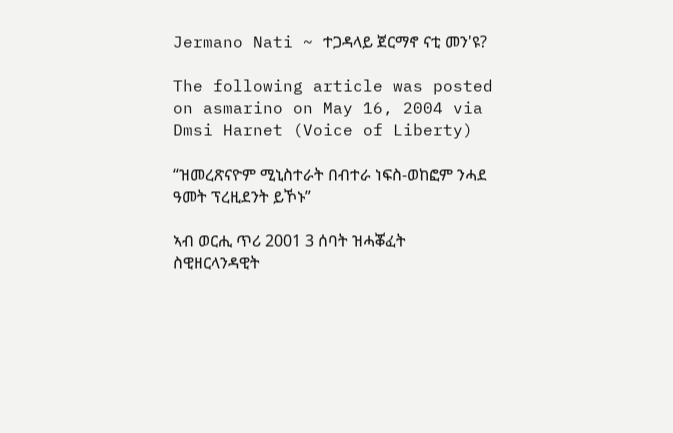Jermano Nati ~ ተጋዳላይ ጀርማኖ ናቲ መን'ዩ?

The following article was posted on asmarino on May 16, 2004 via Dmsi Harnet (Voice of Liberty)

“ዝመረጽናዮም ሚኒስተራት በብተራ ነፍስ-ወከፎም ንሓደ ዓመት ፕረዚደንት ይኾኑ”

ኣብ ወርሒ ጥሪ 2001 3 ሰባት ዝሓቖፈት ስዊዘርላንዳዊት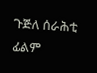ጉጅለ ሰራሕቲ ፊልም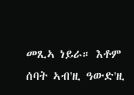መጺኣ ነይራ። እቶም ሰባት ኣብ'ዚ ዓውድ'ዚ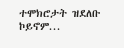ተሞክሮታት ዝደለቡ ኮይኖም...